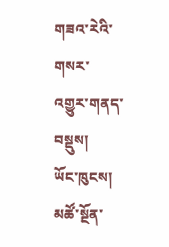གཟའ་རེའི་གསར་འགྱུར་གནད་བསྡུས།
ཡོང་ཁུངས། མཚོ་སྔོན་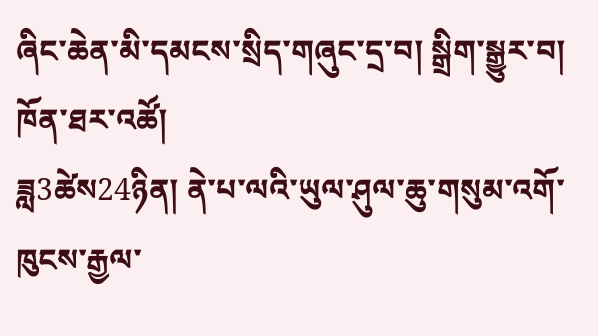ཞིང་ཆེན་མི་དམངས་སྲིད་གཞུང་དྲ་བ། སྒྲིག་སྒྱུར་བ། ཁོན་ཐར་འཚོ།
ཟླ3ཚེས24ཉིན། ནེ་པ་ལའི་ཡུལ་ཤུལ་ཆུ་གསུམ་འགོ་ཁུངས་རྒྱལ་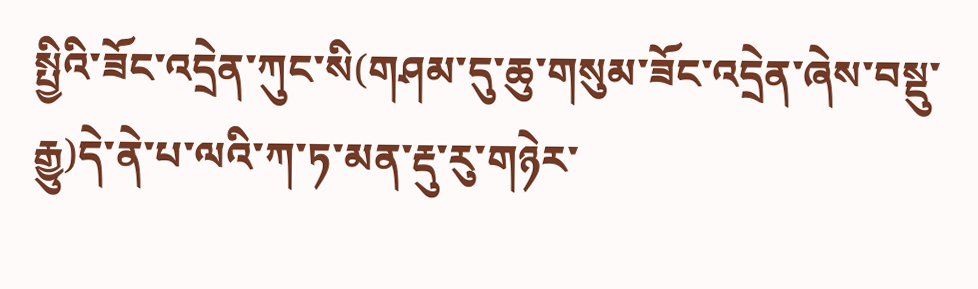སྤྱིའི་ཟོང་འདྲེན་ཀུང་སི(གཤམ་དུ་ཆུ་གསུམ་ཟོང་འདྲེན་ཞེས་བསྡུ་རྒྱུ)དེ་ནེ་པ་ལའི་ཀ་ཏ་མན་རྡུ་རུ་གཉེར་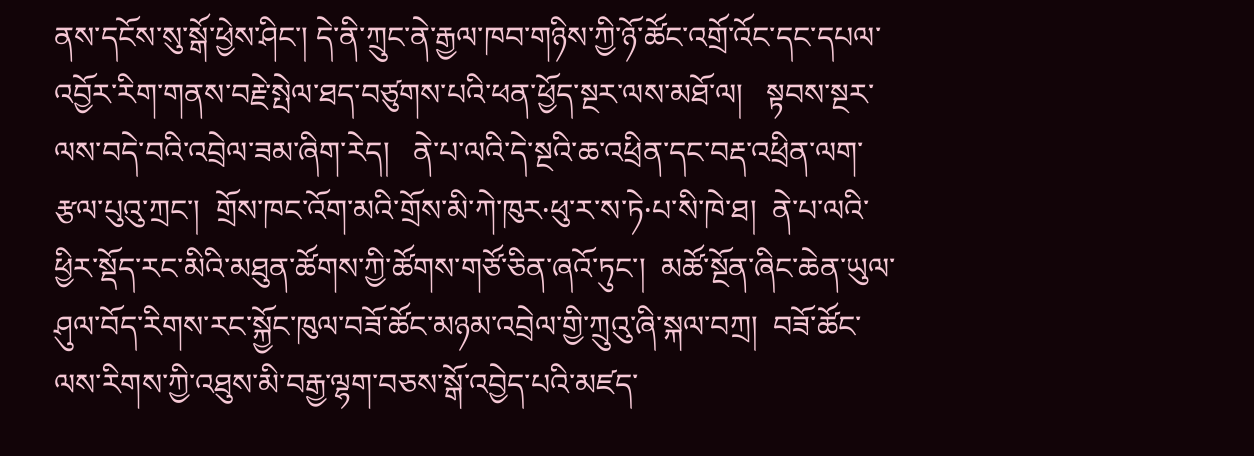ནས་དངོས་སུ་སྒོ་ཕྱེས་ཤིང་། དེ་ནི་ཀྲུང་ནེ་རྒྱལ་ཁབ་གཉིས་ཀྱི་ཉོ་ཚོང་འགྲོ་འོང་དང་དཔལ་འབྱོར་རིག་གནས་བརྗེ་སྤེལ་ཐད་བཙུགས་པའི་ཕན་ཕྱོད་སྔར་ལས་མཐོ་ལ།   སྟབས་སྔར་ལས་བདེ་བའི་འབྲེལ་ཟམ་ཞིག་རེད།   ནེ་པ་ལའི་དེ་སྔའི་ཆ་འཕྲིན་དང་བརྡ་འཕྲིན་ལག་རྩལ་པུའུ་ཀྲང་།  གྲོས་ཁང་འོག་མའི་གྲོས་མི་ཀེ་ཁུར·ཕུ་ར་ས་ཏེ·པ་སི་ཁེ་ཐ།  ནེ་པ་ལའི་ཕྱིར་སྡོད་རང་མིའི་མཐུན་ཚོགས་ཀྱི་ཚོགས་གཙོ་ཅིན་ཞའོ་ཏུང་།  མཚོ་སྔོན་ཞིང་ཆེན་ཡུལ་ཤུལ་བོད་རིགས་རང་སྐྱོང་ཁུལ་བཟོ་ཚོང་མཉམ་འབྲེལ་གྱི་ཀྲུའུ་ཞི་སྐལ་བཀྲ།  བཟོ་ཚོང་ལས་རིགས་ཀྱི་འཐུས་མི་བརྒྱ་ལྷག་བཅས་སྒོ་འབྱེད་པའི་མཛད་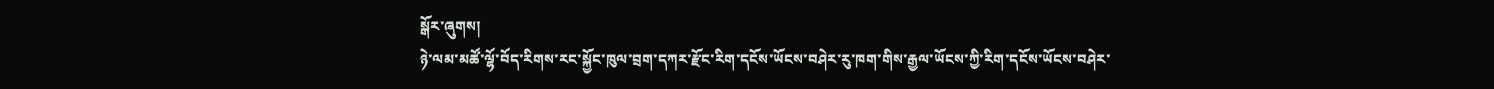སྒོར་ཞུགས།
ཉེ་ལམ་མཚོ་ལྷོ་བོད་རིགས་རང་སྐྱོང་ཁུལ་བྲག་དཀར་རྫོང་རིག་དངོས་ཡོངས་བཤེར་རུ་ཁག་གིས་རྒྱལ་ཡོངས་ཀྱི་རིག་དངོས་ཡོངས་བཤེར་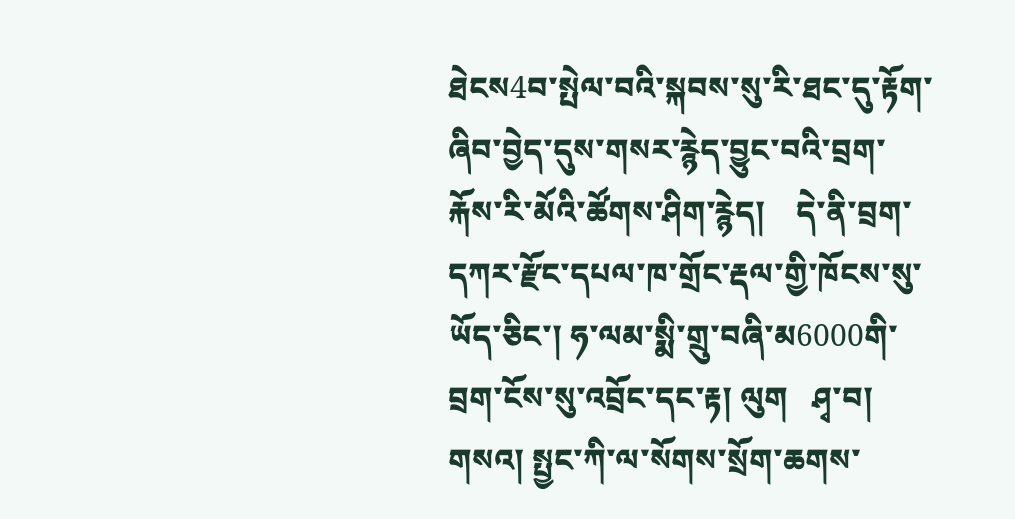ཐེངས4བ་སྤེལ་བའི་སྐབས་སུ་རི་ཐང་དུ་རྟོག་ཞིབ་བྱེད་དུས་གསར་རྙེད་བྱུང་བའི་བྲག་རྐོས་རི་མོའི་ཚོགས་ཤིག་རྙེད།    དེ་ནི་བྲག་དཀར་རྫོང་དཔལ་ཁ་གྲོང་རྡལ་གྱི་ཁོངས་སུ་ཡོད་ཅིང་། ཧ་ལམ་སྨི་གྲུ་བཞི་མ6000གི་བྲག་ངོས་སུ་འབྲོང་དང་རྟ། ལུག   ཤྭ་བ།  གསའ། སྤྱང་ཀི་ལ་སོགས་སྲོག་ཆགས་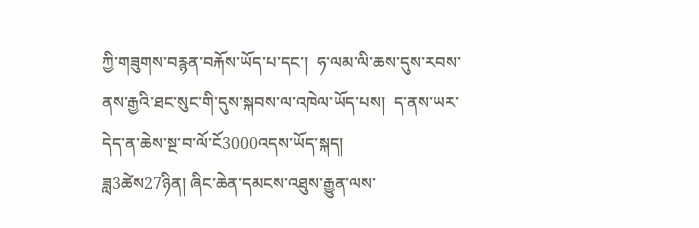ཀྱི་གཟུགས་བརྙན་བརྐོས་ཡོད་པ་དང་།  ཧ་ལམ་ལི་ཆས་དུས་རབས་ནས་རྒྱའི་ཐང་སུང་གི་དུས་སྐབས་ལ་འཁེལ་ཡོད་པས།  ད་ནས་ཡར་དེད་ན་ཆེས་སྔ་བ་ལོ་ངོ3000འདས་ཡོད་སྐད།
ཟླ3ཚེས27ཉིན། ཞིང་ཆེན་དམངས་འཐུས་རྒྱུན་ལས་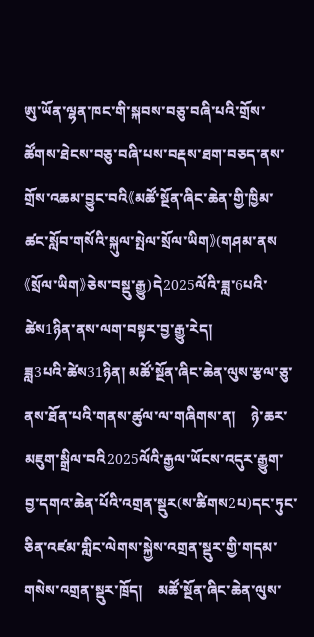ཨུ་ཡོན་ལྷན་ཁང་གི་སྐབས་བཅུ་བཞི་པའི་གྲོས་ཚོགས་ཐེངས་བཅུ་བཞི་པས་བརྡས་ཐག་བཅད་ནས་གྲོས་འཆམ་བྱུང་བའི《མཚོ་སྔོན་ཞིང་ཆེན་གྱི་ཁྱིམ་ཚང་སློབ་གསོའི་སྐུལ་སྤེལ་སྲོལ་ཡིག》(གཤམ་ནས《སྲོལ་ཡིག》ཅེས་བསྡུ་རྒྱུ)དེ2025ལོའི་ཟླ་6པའི་ཚེས1ཉིན་ནས་ལག་བསྟར་བྱ་རྒྱུ་རེད།
ཟླ3པའི་ཚེས31ཉིན། མཚོ་སྔོན་ཞིང་ཆེན་ལུས་རྩལ་ཅུ་ནས་ཐོན་པའི་གནས་ཚུལ་ལ་གཞིགས་ན།    ཉེ་ཆར་མཇུག་སྒྲིལ་བའི2025ལོའི་རྒྱལ་ཡོངས་འདུར་རྒྱུག་བྱ་དགའ་ཆེན་པོའི་འགྲན་སྡུར(ས་ཚིགས2པ)དང་ཏུང་ཅིན་འཛམ་གླིང་ལེགས་སྐྱེས་འགྲན་སྡུར་གྱི་གདམ་གསེས་འགྲན་སྡུར་ཁྲོད།    མཚོ་སྔོན་ཞིང་ཆེན་ལུས་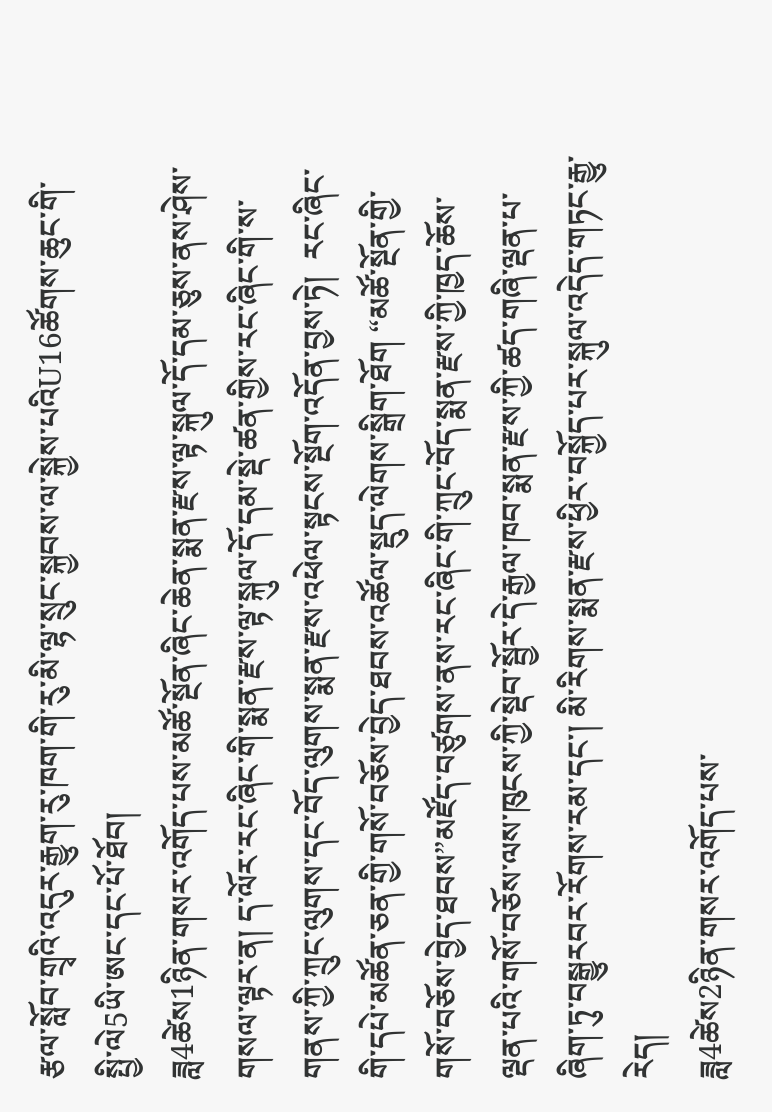རྩལ་སློབ་གྲྭའི་འདུར་རྒྱུག་རུ་ཁག་གི་རུ་མི་ལྷ་སྲུང་སྐྱབས་ལ་སྐྱེས་པའིU16ཚོགས་ཆུང་གི་སྤྱི་ལེ5ཡི་ཨང་དང་པོ་ཐོབ།
ཟླ4ཚེས1ཉིན་གསར་འགོད་པས་མཚོ་སྔོན་ཞིང་ཆེན་སྨན་རྫས་ལྟ་སྐུལ་དོ་དམ་ཅུས་ནས་ཤེས་གསལ་ལྟར་ན། ད་ལོར་རང་ཞིང་གི་སྨན་རྫས་ལྟ་སྐུལ་དོ་དམ་སྡེ་ཚན་གྱིས་རང་ཞིང་གི་ས་གནས་ཀྱི་ཀྲུང་ལུགས་དང་བོད་ལུགས་སྨན་རྫས་འཕེལ་སྟངས་སྔོག་འདོན་བྱས་ཏེ།  རང་ཞིང་གི་དཔེ་མཚོན་ཅན་གྱི་གསོ་བཅོས་བྱེད་ཐབས་འཚོལ་སྡུད་ལེགས་སྒྲིག་ཐོག “མཚོ་སྔོན་གྱི་གསོ་བཅོས་བྱེད་ཐབས”མཛོད་བཙུགས་ནས་རང་ཞིང་གི་ཀྲུང་བོད་སྨན་རྫས་ཀྱི་ཁྱད་ཆོས་ལྡན་པའི་གསོ་བཅོས་ལས་ཁུངས་ཀྱི་སྡེབ་སྦྱོར་དེ་རྒྱལ་ཁབ་སྨན་རྫས་ཀྱི་ཚད་གཞི་ལྡན་པ་ཞིག་ཏུ་བསྒྱུརབར་རོགས་རམ་དང་། མི་རིགས་སྨན་རྫས་ཕྱིར་བསྐྱོད་པར་སྐུལ་འདེད་གཏང་རྒྱུ་རེད།
ཟླ4ཚེས2ཉིན་གསར་འགོད་པས་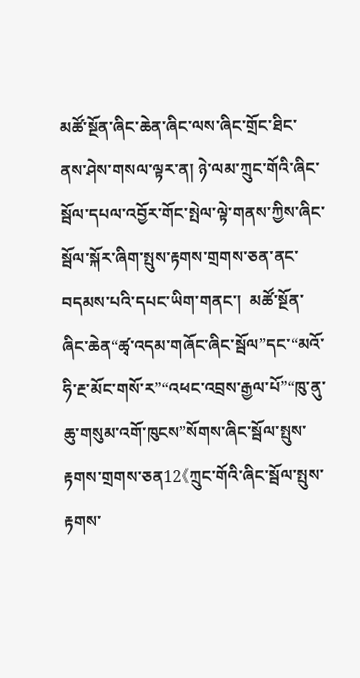མཚོ་སྔོན་ཞིང་ཆེན་ཞིང་ལས་ཞིང་གྲོང་ཐིང་ནས་ཤེས་གསལ་ལྟར་ན། ཉེ་ལམ་ཀྲུང་གོའི་ཞིང་སྦོལ་དཔལ་འབྱོར་གོང་སྤེལ་ལྟེ་གནས་ཀྱིས་ཞིང་སྦོལ་སྐོར་ཞིག་སྤུས་རྟགས་གྲགས་ཅན་ནང་བདམས་པའི་དཔང་ཡིག་གནང་།  མཚོ་སྔོན་ཞིང་ཆེན“ཚྭ་འདམ་གཞོང་ཞིང་སྦོལ”དང་“མའོ་ཧི་རྔ་མོང་གསོ་ར”“འཕང་འབྲས་རྒྱལ་པོ”“ཁུ་ནུ་ཆུ་གསུམ་འགོ་ཁུངས”སོགས་ཞིང་སྦོལ་སྤུས་རྟགས་གྲགས་ཅན12《ཀྲུང་གོའི་ཞིང་སྦོལ་སྤུས་རྟགས་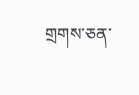གྲགས་ཅན་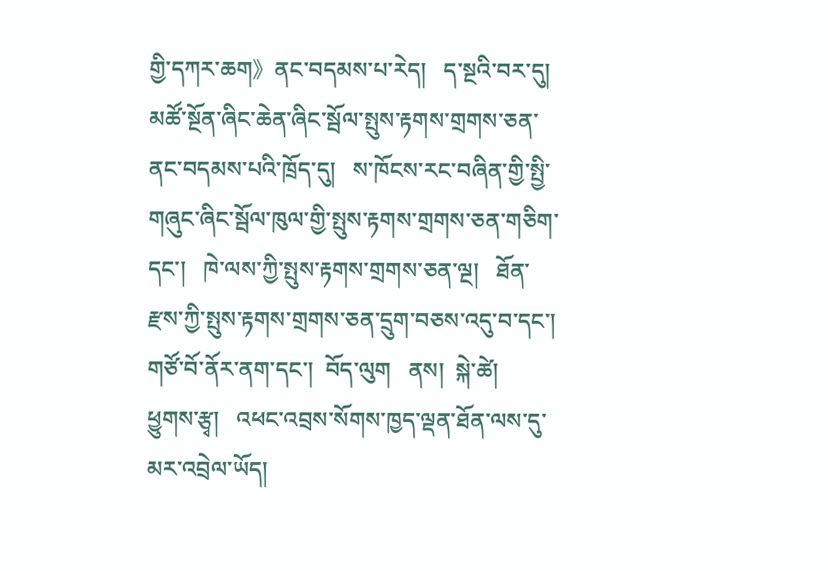གྱི་དཀར་ཆག》ནང་བདམས་པ་རེད།   ད་སྔའི་བར་དུ། མཚོ་སྔོན་ཞིང་ཆེན་ཞིང་སྦོལ་སྤུས་རྟགས་གྲགས་ཅན་ནང་བདམས་པའི་ཁྲོད་དུ།   ས་ཁོངས་རང་བཞིན་གྱི་སྤྱི་གཞུང་ཞིང་སྦོལ་ཁུལ་གྱི་སྤུས་རྟགས་གྲགས་ཅན་གཅིག་དང་།   ཁེ་ལས་ཀྱི་སྤུས་རྟགས་གྲགས་ཅན་ལྔ།   ཐོན་རྫས་ཀྱི་སྤུས་རྟགས་གྲགས་ཅན་དྲུག་བཅས་འདུ་བ་དང་།  གཙོ་བོ་ནོར་ནག་དང་།  བོད་ལུག   ནས།  སྐེ་ཚེ།   ཕྱུགས་རྩྭ།   འཕང་འབྲས་སོགས་ཁྱད་ལྡན་ཐོན་ལས་དུ་མར་འབྲེལ་ཡོད།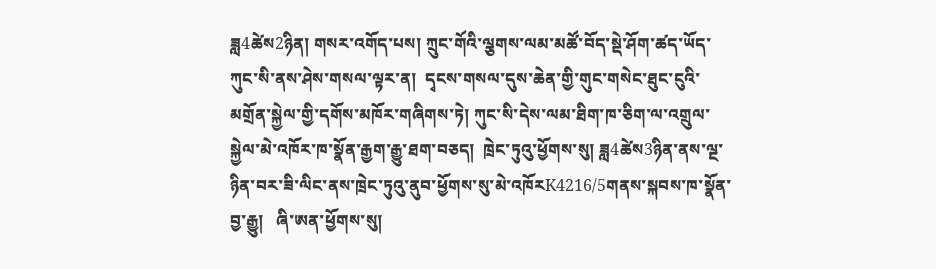ཟླ4ཚེས2ཉིན། གསར་འགོད་པས། ཀྲུང་གོའི་ལྕགས་ལམ་མཚོ་བོད་སྡེ་ཤོག་ཚད་ཡོད་ཀུང་སི་ནས་ཤེས་གསལ་ལྟར་ན།  དྭངས་གསལ་དུས་ཆེན་གྱི་གུང་གསེང་ཐུང་ངུའི་མགྲོན་སྐྱེལ་གྱི་དགོས་མཁོར་གཞིགས་ཏེ། ཀུང་སི་དེས་ལམ་ཐིག་ཁ་ཅིག་ལ་འགྲུལ་སྐྱེལ་མེ་འཁོར་ཁ་སྣོན་རྒྱག་རྒྱུ་ཐག་བཅད།  ཁྲེང་ཏུའུ་ཕྱོགས་སུ། ཟླ4ཚེས3ཉིན་ནས་ལྔ་ཉིན་བར་ཟི་ལིང་ནས་ཁྲེང་ཏུའུ་ནུབ་ཕྱོགས་སུ་མེ་འཁོརK4216/5གནས་སྐབས་ཁ་སྣོན་བྱ་རྒྱུ།   ཞི་ཨན་ཕྱོགས་སུ།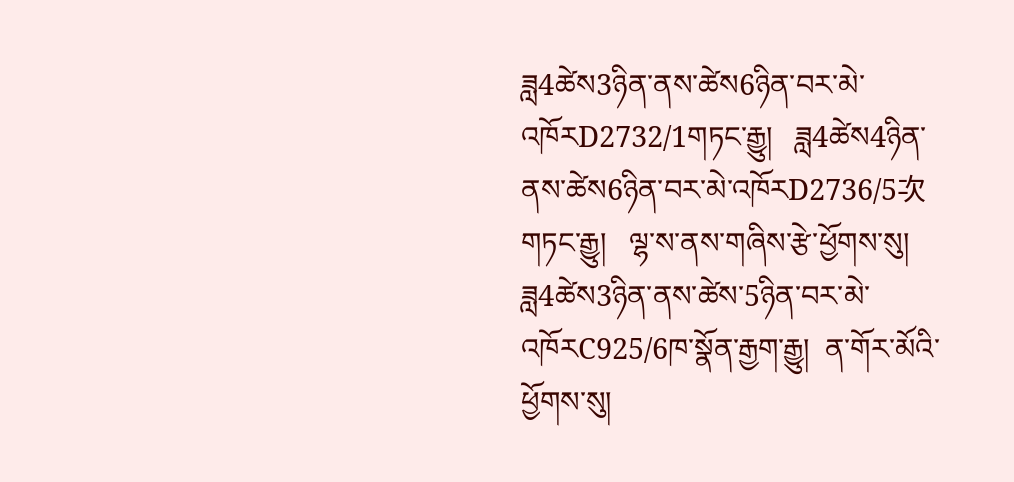ཟླ4ཚེས3ཉིན་ནས་ཚེས6ཉིན་བར་མེ་འཁོརD2732/1གཏང་རྒྱུ།   ཟླ4ཚེས4ཉིན་ནས་ཚེས6ཉིན་བར་མེ་འཁོརD2736/5次གཏང་རྒྱུ།   ལྷ་ས་ནས་གཞིས་རྩེ་ཕྱོགས་སུ། ཟླ4ཚེས3ཉིན་ནས་ཚེས་5ཉིན་བར་མེ་འཁོརC925/6ཁ་སྣོན་རྒྱག་རྒྱུ།  ན་གོར་མོའི་ཕྱོགས་སུ།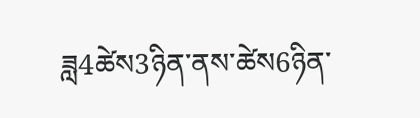ཟླ4ཚེས3ཉིན་ནས་ཚེས6ཉིན་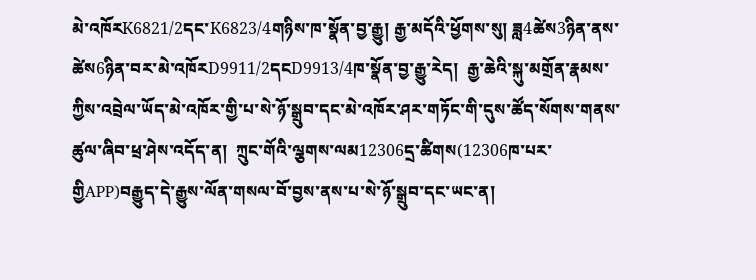མེ་འཁོརK6821/2དང་K6823/4གཉིས་ཁ་སྣོན་བྱ་རྒྱུ། རྒྱ་མདོའི་ཕྱོགས་སུ། ཟླ4ཚེས3ཉིན་ནས་ཚེས6ཉིན་བར་མེ་འཁོརD9911/2དངD9913/4ཁ་སྣོན་བྱ་རྒྱུ་རེད།  རྒྱ་ཆེའི་སྐུ་མགྲོན་རྣམས་ཀྱིས་འབྲེལ་ཡོད་མེ་འཁོར་གྱི་པ་སེ་ཉོ་སྒྲུབ་དང་མེ་འཁོར་ཤར་གཏོང་གི་དུས་ཚོད་སོགས་གནས་ཚུལ་ཞིབ་ཕྲ་ཤེས་འདོད་ན།  ཀྲུང་གོའི་ལྕགས་ལམ12306དྲ་ཚིགས(12306ཁ་པར་གྱིAPP)བརྒྱུད་དེ་རྒྱུས་ལོན་གསལ་བོ་བྱས་ནས་པ་སེ་ཉོ་སྒྲུབ་དང་ཡང་ན།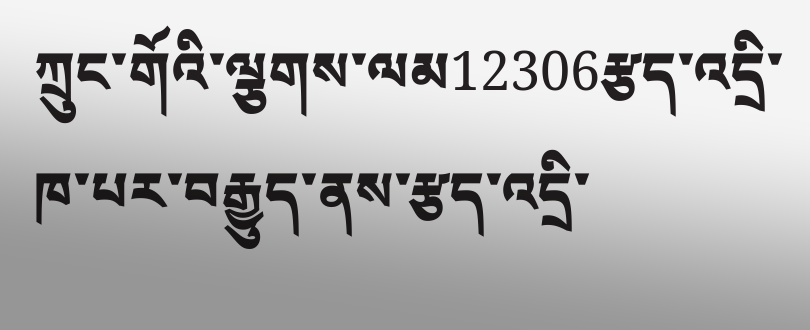ཀྲུང་གོའི་ལྕགས་ལམ12306རྩད་འདྲི་ཁ་པར་བརྒྱུད་ནས་རྩད་འདྲི་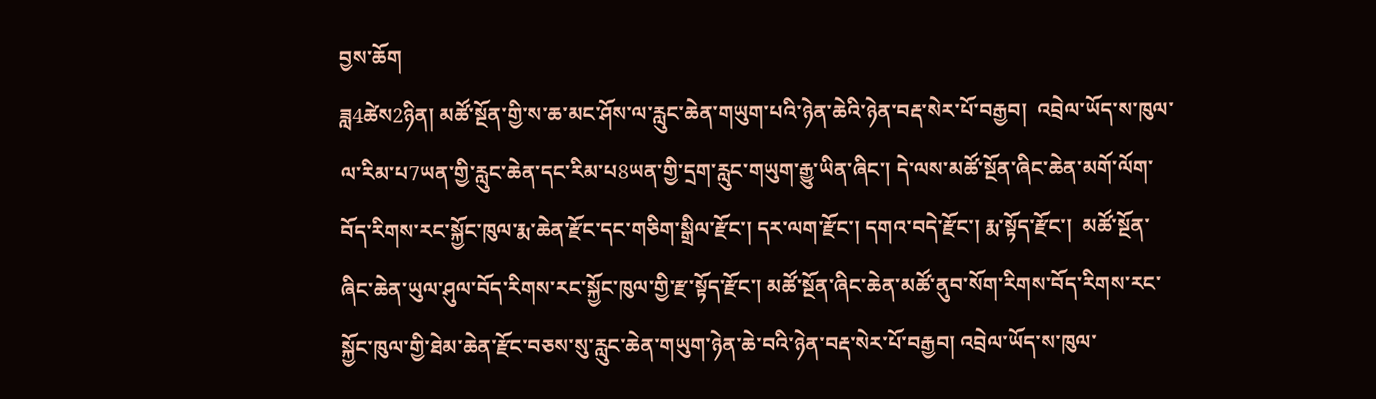བྱས་ཆོག
ཟླ4ཚེས2ཉིན། མཚོ་སྔོན་གྱི་ས་ཆ་མང་ཤོས་ལ་རླུང་ཆེན་གཡུག་པའི་ཉེན་ཆེའི་ཉེན་བརྡ་སེར་པོ་བརྒྱབ།  འབྲེལ་ཡོད་ས་ཁུལ་ལ་རིམ་པ7ཡན་གྱི་རླུང་ཆེན་དང་རིམ་པ8ཡན་གྱི་དྲག་རླུང་གཡུག་རྒྱུ་ཡིན་ཞིང་། དེ་ལས་མཚོ་སྔོན་ཞིང་ཆེན་མགོ་ལོག་བོད་རིགས་རང་སྐྱོང་ཁུལ་རྨ་ཆེན་རྫོང་དང་གཅིག་སྒྲིལ་རྫོང་། དར་ལག་རྫོང་། དགའ་བདེ་རྫོང་། རྨ་སྟོད་རྫོང་།  མཚོ་སྔོན་ཞིང་ཆེན་ཡུལ་ཤུལ་བོད་རིགས་རང་སྐྱོང་ཁུལ་གྱི་རྫ་སྟོད་རྫོང་། མཚོ་སྔོན་ཞིང་ཆེན་མཚོ་ནུབ་སོག་རིགས་བོད་རིགས་རང་སྐྱོང་ཁུལ་གྱི་ཐེམ་ཆེན་རྫོང་བཅས་སུ་རླུང་ཆེན་གཡུག་ཉེན་ཆེ་བའི་ཉེན་བརྡ་སེར་པོ་བརྒྱབ། འབྲེལ་ཡོད་ས་ཁུལ་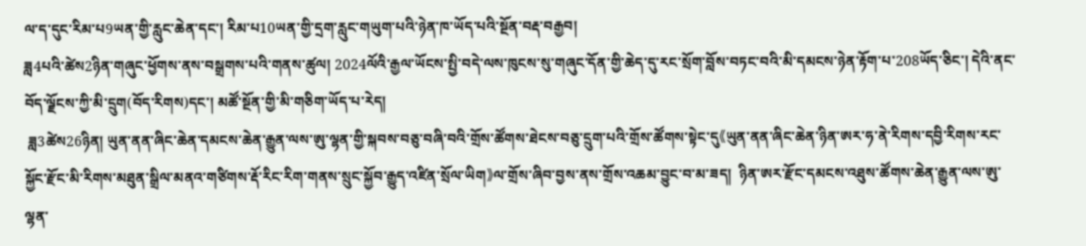ལ་ད་དུང་རིམ་པ9ཡན་གྱི་རླུང་ཆེན་དང་། རིམ་པ10ཡན་གྱི་དྲག་རླུང་གཡུག་པའི་ཉེན་ཁ་ཡོད་པའི་སྔོན་བརྡ་བརྒྱབ།
ཟླ4པའི་ཚེས2ཉིན་གཞུང་ཕྱོགས་ནས་བསྒྲགས་པའི་གནས་ཚུལ། 2024ལོའི་རྒྱལ་ཡོངས་སྤྱི་བདེ་ལས་ཁུངས་སུ་གཞུང་དོན་གྱི་ཆེད་དུ་རང་སྲོག་བློས་བཏང་བའི་མི་དམངས་ཉེན་རྟོག་པ་208ཡོད་ཅིང་། དེའི་ནང་བོད་ལྗོངས་ཀྱི་མི་དྲུག(བོད་རིགས)དང་། མཚོ་སྔོན་གྱི་མི་གཅིག་ཡོད་པ་རེད།
 ཟླ3ཚེས26ཉིན། ཡུན་ནན་ཞིང་ཆེན་དམངས་ཆེན་རྒྱུན་ལས་ཨུ་ལྷན་གྱི་སྐབས་བཅུ་བཞི་བའི་གྲོས་ཚོགས་ཐེངས་བཅུ་དྲུག་པའི་གྲོས་ཚོགས་སྟེང་དུ《ཡུན་ནན་ཞིང་ཆེན་ཉིན་ཨར་ཧ་ནེ་རིགས་དབྱི་རིགས་རང་སྐྱོང་རྫོང་མི་རིགས་མཐུན་སྒྲིལ་མནའ་གཙིགས་རྡོ་རིང་རིག་གནས་སྲུང་སྐྱོབ་རྒྱུད་འཛིན་སྲོལ་ཡིག》ལ་གྲོས་ཞིབ་བྱས་ནས་གྲོས་འཆམ་བྱུང་བ་མ་ཟད།  ཉིན་ཨར་རྫོང་དམངས་འཐུས་ཚོགས་ཆེན་རྒྱུན་ལས་ཨུ་ལྷན་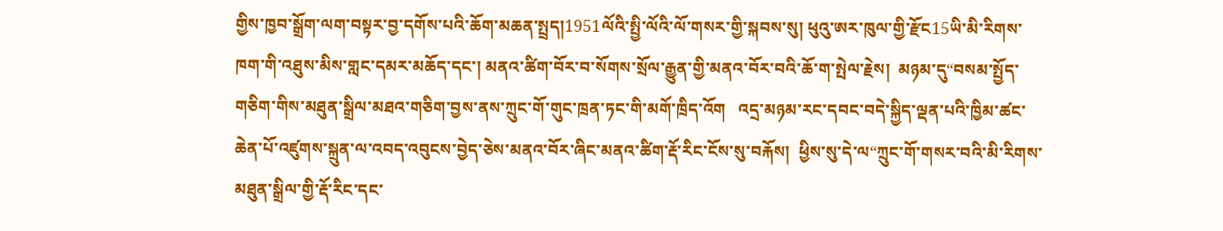གྱིས་ཁྱབ་སྒྲོག་ལག་བསྟར་བྱ་དགོས་པའི་ཆོག་མཆན་སྤྲད།1951ལོའི་སྤྱི་ལོའི་ལོ་གསར་གྱི་སྐབས་སུ། ཕུའུ་ཨར་ཁུལ་གྱི་རྫོང15ཡི་མི་རིགས་ཁག་གི་འཐུས་མིས་གླང་དམར་མཆོད་དང་། མནའ་ཚིག་བོར་བ་སོགས་སྲོལ་རྒྱུན་གྱི་མནའ་བོར་བའི་ཆོ་ག་སྤེལ་རྗེས།  མཉམ་དུ“བསམ་སྤྱོད་གཅིག་གིས་མཐུན་སྒྲིལ་མཐའ་གཅིག་བྱས་ནས་ཀྲུང་གོ་གུང་ཁྲན་ཏང་གི་མགོ་ཁྲིད་འོག   འདྲ་མཉམ་རང་དབང་བདེ་སྐྱིད་ལྡན་པའི་ཁྱིམ་ཚང་ཆེན་པོ་འཛུགས་སྐྲུན་ལ་འབད་འབུངས་བྱེད་ཅེས་མནའ་བོར་ཞིང་མནའ་ཚིག་རྡོ་རིང་ངོས་སུ་བརྐོས།  ཕྱིས་སུ་དེ་ལ“ཀྲུང་གོ་གསར་བའི་མི་རིགས་མཐུན་སྒྲིལ་གྱི་རྡོ་རིང་དང་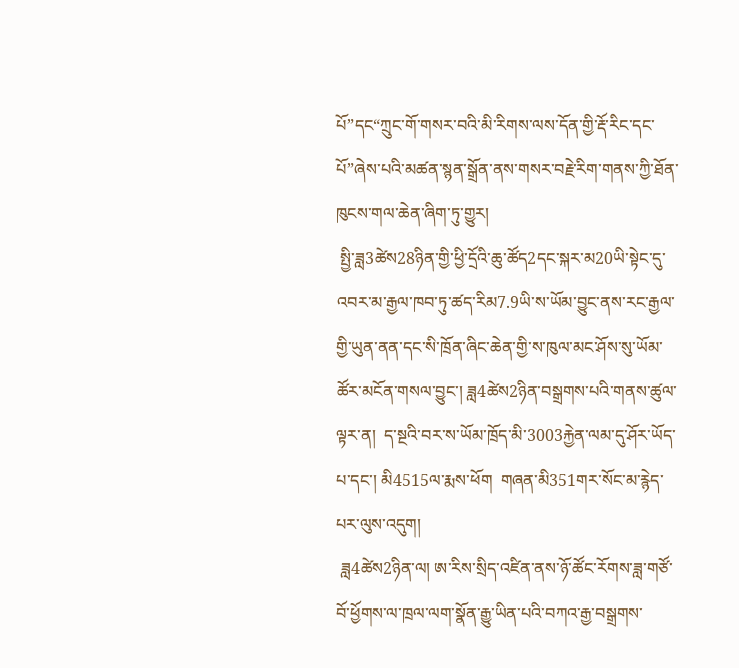པོ”དང“ཀྲུང་གོ་གསར་བའི་མི་རིགས་ལས་དོན་གྱི་རྡོ་རིང་དང་པོ”ཞེས་པའི་མཚན་སྙན་སྒྲོན་ནས་གསར་བརྗེ་རིག་གནས་ཀྱི་ཐོན་ཁུངས་གལ་ཆེན་ཞིག་ཏུ་གྱུར།
 སྤྱི་ཟླ3ཚེས28ཉིན་གྱི་ཕྱི་དྲོའི་ཆུ་ཚོད2དང་སྐར་མ20ཡི་སྟེང་དུ་འབར་མ་རྒྱལ་ཁབ་ཏུ་ཚད་རིམ7.9ཡི་ས་ཡོམ་བྱུང་ནས་རང་རྒྱལ་གྱི་ཡུན་ནན་དང་སི་ཁྲོན་ཞིང་ཆེན་གྱི་ས་ཁུལ་མང་ཤོས་སུ་ཡོམ་ཚོར་མངོན་གསལ་བྱུང་། ཟླ4ཚེས2ཉིན་བསྒྲགས་པའི་གནས་ཚུལ་ལྟར་ན།  ད་སྔའི་བར་ས་ཡོམ་ཁྲོད་མི་3003རྐྱེན་ལམ་དུ་ཤོར་ཡོད་པ་དང་། མི4515ལ་རྨས་ཕོག  གཞན་མི351གར་སོང་མ་རྙེད་པར་ལུས་འདུག།
 ཟླ4ཚེས2ཉིན་ལ། ཨ་རིས་སྲིད་འཛིན་ནས་ཉོ་ཚོང་རོགས་ཟླ་གཙོ་བོ་ཕྱོགས་ལ་ཁྲལ་ལག་སྣོན་རྒྱུ་ཡིན་པའི་བཀའ་རྒྱ་བསྒྲགས་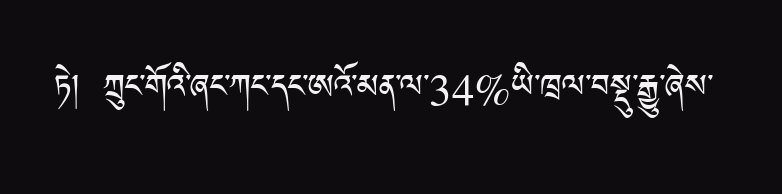ཏེ།  ཀྲུང་གོའི་ཞང་ཀང་དང་ཨའོ་མན་ལ་34%ཡི་ཁྲལ་བསྡུ་རྒྱུ་ཞེས་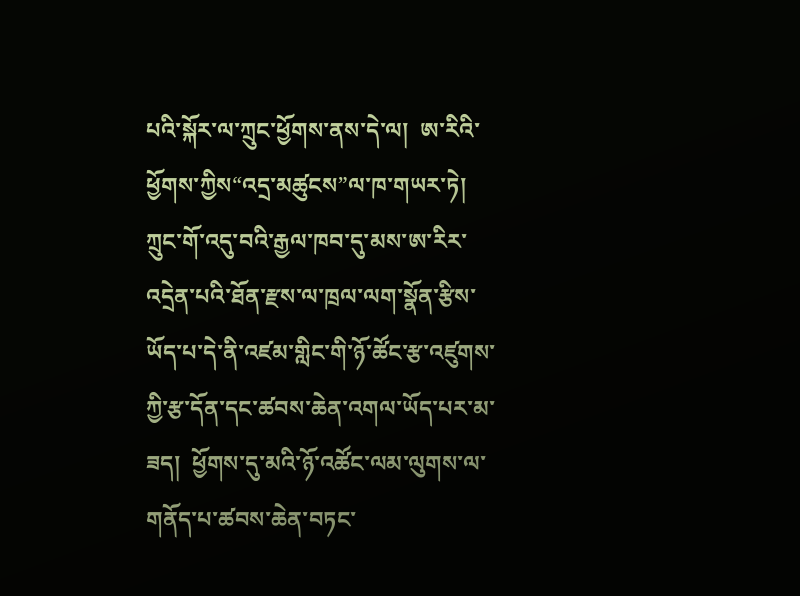པའི་སྐོར་ལ་ཀྲུང་ཕྱོགས་ནས་དེ་ལ།  ཨ་རིའི་ཕྱོགས་ཀྱིས“འདྲ་མཚུངས”ལ་ཁ་གཡར་ཏེ།    ཀྲུང་གོ་འདུ་བའི་རྒྱལ་ཁབ་དུ་མས་ཨ་རིར་འདྲེན་པའི་ཐོན་རྫས་ལ་ཁྲལ་ལག་སྣོན་རྩིས་ཡོད་པ་དེ་ནི་འཛམ་གླིང་གི་ཉོ་ཚོང་རྩ་འཛུགས་ཀྱི་རྩ་དོན་དང་ཚབས་ཆེན་འགལ་ཡོད་པར་མ་ཟད།  ཕྱོགས་དུ་མའི་ཉོ་འཚོང་ལམ་ལུགས་ལ་གནོད་པ་ཚབས་ཆེན་བཏང་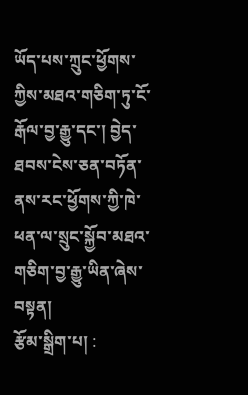ཡོད་པས་ཀྲུང་ཕྱོགས་ཀྱིས་མཐའ་གཅིག་ཏུ་ངོ་རྒོལ་བྱ་རྒྱུ་དང་། བྱེད་ཐབས་ངེས་ཅན་བཏོན་ནས་རང་ཕྱོགས་ཀྱི་ཁེ་ཕན་ལ་སྲུང་སྐྱོབ་མཐའ་གཅིག་བྱ་རྒྱུ་ཡིན་ཞེས་བསྟན།
རྩོམ་སྒྲིག་པ། :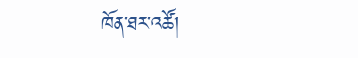ཁོན་ཐར་འཚོ།